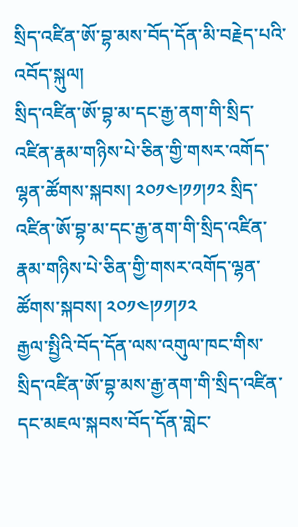སྲིད་འཛིན་ཨོ་བྷ་མས་བོད་དོན་མི་བརྗེད་པའི་འབོད་སྐུལ།
སྲིད་འཛིན་ཨོ་བྷ་མ་དང་རྒྱ་ནག་གི་སྲིད་འཛིན་རྣམ་གཉིས་པེ་ཅིན་གྱི་གསར་འགོད་ལྷན་ཚོགས་སྐབས། ༢༠༡༤།༡༡།༡༢ སྲིད་འཛིན་ཨོ་བྷ་མ་དང་རྒྱ་ནག་གི་སྲིད་འཛིན་རྣམ་གཉིས་པེ་ཅིན་གྱི་གསར་འགོད་ལྷན་ཚོགས་སྐབས། ༢༠༡༤།༡༡།༡༢
རྒྱལ་སྤྱིའི་བོད་དོན་ལས་འགུལ་ཁང་གིས་སྲིད་འཛིན་ཨོ་བྷ་མས་རྒྱ་ནག་གི་སྲིད་འཛིན་དང་མཇལ་སྐབས་བོད་དོན་གླེང་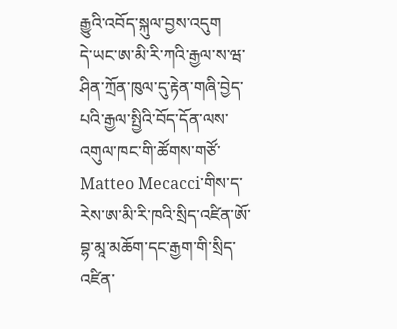རྒྱུའི་འབོད་སྐུལ་བྱས་འདུག
དེ་ཡང་ཨ་མི་རི་ཀའི་རྒྱལ་ས་ཝ་ཤིན་ཀྲོན་ཁུལ་དུ་རྟེན་གཞི་བྱེད་པའི་རྒྱལ་སྤྱིའི་བོད་དོན་ལས་འགུལ་ཁང་གི་ཚོགས་གཙོ་Matteo Mecacci་གིས་ད་རེས་ཨ་མི་རི་ཁའི་སྲིད་འཛིན་ཨོ་བྷ་མཱ་མཆོག་དང་རྒྱག་གི་སྲིད་འཛིན་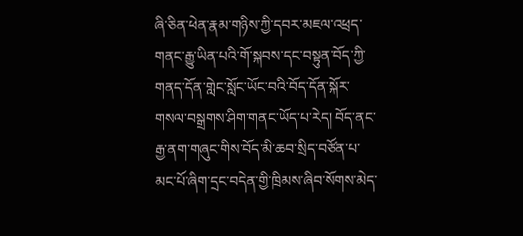ཞི་ཅིན་ཕེན་རྣམ་གཉིས་ཀྱི་དབར་མཇལ་འཕྲད་གནང་རྒྱུ་ཡིན་པའི་གོ་སྐབས་དང་བསྟུན་བོད་ཀྱི་གནད་དོན་གླེང་སློང་ཡོང་བའི་བོད་དོན་སྐོར་གསལ་བསྒྲགས་ཤིག་གནང་ཡོད་པ་རེད། བོད་ནང་རྒྱ་ནག་གཞུང་གིས་བོད་མི་ཆབ་སྲིད་བཙོན་པ་མང་པོ་ཞིག་དྲང་བདེན་གྱི་ཁྲིམས་ཞིབ་སོགས་མེད་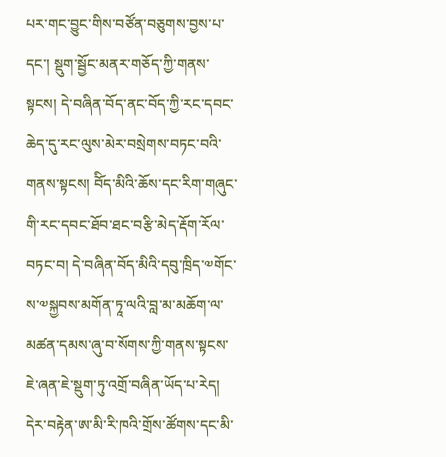པར་གང་བྱུང་གིས་བཙོན་བཅུགས་བྱས་པ་དང་། སྡུག་སྦྱོང་མནར་གཅོད་ཀྱི་གནས་སྟངས། དེ་བཞིན་བོད་ནང་བོད་ཀྱི་རང་དབང་ཆེད་དུ་རང་ལུས་མེར་བསྲེགས་བཏང་བའི་གནས་སྟངས། བོིད་མིའི་ཆོས་དང་རིག་གཞུང་གི་རང་དབང་ཐོབ་ཐང་བརྩི་མེད་རྡོག་རོལ་བཏང་བ། དེ་བཞིན་བོད་མིའི་དབུ་ཁྲིད་༧གོང་ས་༧སྐྱབས་མགོན་ཏཱ་ལའི་བླ་མ་མཆོག་ལ་མཚན་དམས་ཞུ་བ་སོགས་ཀྱི་གནས་སྟངས་ཇེ་ཞན་ཇེ་སྡུག་ཏུ་འགྲོ་བཞིན་ཡོད་པ་རེད། དེར་བརྟེན་ཨ་མི་རི་ཁའི་གྲོས་ཚོགས་དང་མི་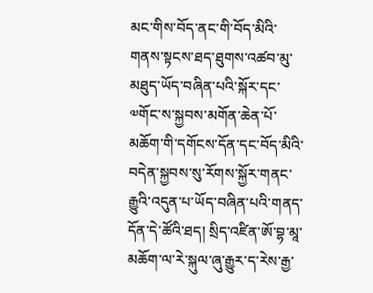མང་གིས་བོད་ནང་གི་བོད་མིའི་གནས་སྟངས་ཐད་ཐུགས་འཚབ་མུ་མཐུད་ཡོད་བཞིན་པའི་སྐོར་དང་༧གོང་ས་སྐྱབས་མགོན་ཆེན་པོ་མཆོག་གི་དགོངས་དོན་དང་བོད་མིའི་བདེན་སྐྱབས་སུ་རོགས་སྐྱོར་གནང་རྒྱུའི་འདུན་པ་ཡོད་བཞིན་པའི་གནད་དོན་དེ་ཚོའི་ཐད། སྲིད་འཛིན་ཨོ་བྷ་མཱ་མཆོག་ལ་རེ་སྐུལ་ཞུ་རྒྱུར་ད་རེས་རྒྱ་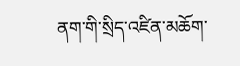ནག་གི་སྲིད་འཛིན་མཆོག་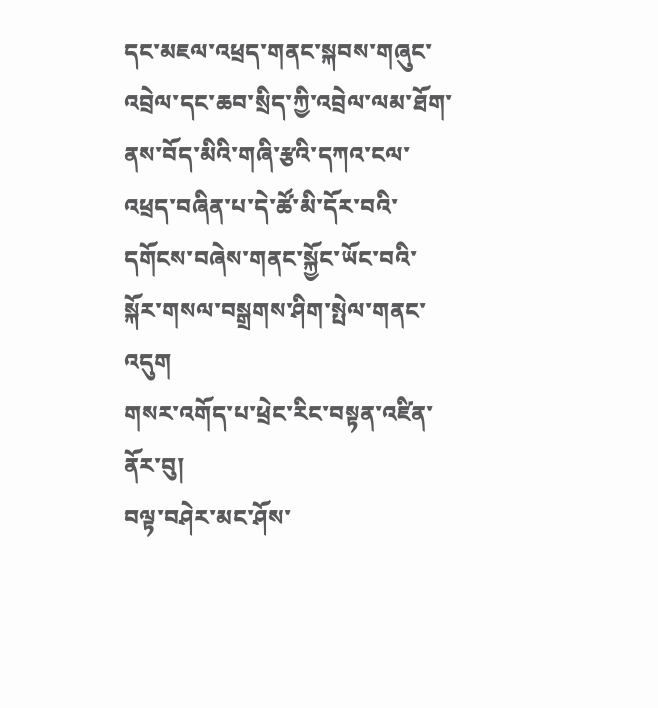དང་མཇལ་འཕྲད་གནང་སྐབས་གཞུང་འབྲེལ་དང་ཆབ་སྲིད་ཀྱི་འབྲེལ་ལམ་ཐོག་ནས་བོད་མིའི་གཞི་རྩའི་དཀའ་ངལ་འཕྲད་བཞིན་པ་དེ་ཚོ་མི་དོར་བའི་དགོངས་བཞེས་གནང་སྐྱོང་ཡོང་བའི་སྐོར་གསལ་བསྒྲགས་ཤིག་སྤེལ་གནང་འདུག
གསར་འགོད་པ་ཕྲེང་རིང་བསྟན་འཛིན་ནོར་བུ།
བལྟ་བཤེར་མང་ཤོས་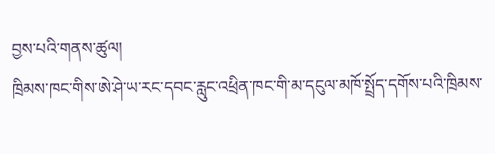བྱས་པའི་གནས་ཚུལ།
ཁྲིམས་ཁང་གིས་ཨེ་ཤེ་ཡ་རང་དབང་རླུང་འཕྲིན་ཁང་གི་མ་དངུལ་མཁོ་སྤྲོད་དགོས་པའི་ཁྲིམས་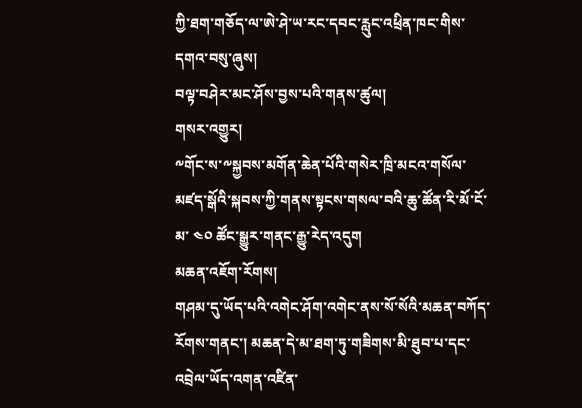ཀྱི་ཐག་གཅོད་ལ་ཨེ་ཤེ་ཡ་རང་དབང་རླུང་འཕྲིན་ཁང་གིས་དགའ་བསུ་ཞུས།
བལྟ་བཤེར་མང་ཤོས་བྱས་པའི་གནས་ཚུལ།
གསར་འགྱུར།
༸གོང་ས་༸སྐྱབས་མགོན་ཆེན་པོའི་གསེར་ཁྲི་མངའ་གསོལ་མཛད་སྒོའི་སྐབས་ཀྱི་གནས་སྟངས་གསལ་བའི་ཆུ་ཚོན་རི་མོ་ངོ་མ་ ༤༠ ཚོང་སྒྱུར་གནང་རྒྱུ་རེད་འདུག
མཆན་འཇོག་རོགས།
གཤམ་དུ་ཡོད་པའི་འགེང་ཤོག་འགེང་ནས་སོ་སོའི་མཆན་བཀོད་རོགས་གནང་། མཆན་དེ་མ་ཐག་ཏུ་གཟིགས་མི་ཐུབ་པ་དང་འབྲེལ་ཡོད་འགན་འཛིན་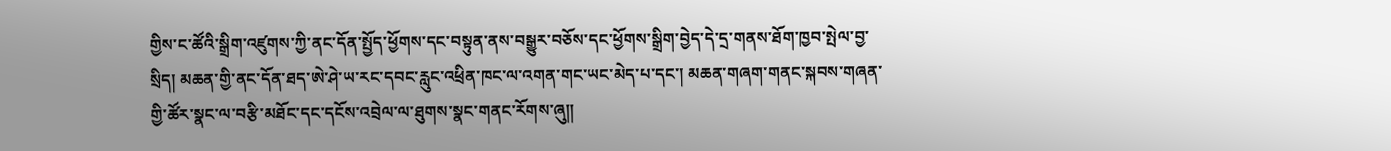གྱིས་ང་ཚོའི་སྒྲིག་འཛུགས་ཀྱི་ནང་དོན་སྤྱོད་ཕྱོགས་དང་བསྟུན་ནས་བསྒྱུར་བཅོས་དང་ཕྱོགས་སྒྲིག་བྱེད་དེ་དྲ་གནས་ཐོག་ཁྱབ་སྤེལ་བྱ་སྲིད། མཆན་གྱི་ནང་དོན་ཐད་ཨེ་ཤེ་ཡ་རང་དབང་རླུང་འཕྲིན་ཁང་ལ་འགན་གང་ཡང་མེད་པ་དང་། མཆན་གཞག་གནང་སྐབས་གཞན་གྱི་ཚོར་སྣང་ལ་བརྩི་མཐོང་དང་དངོས་འབྲེལ་ལ་ཐུགས་སྣང་གནང་རོགས་ཞུ༎